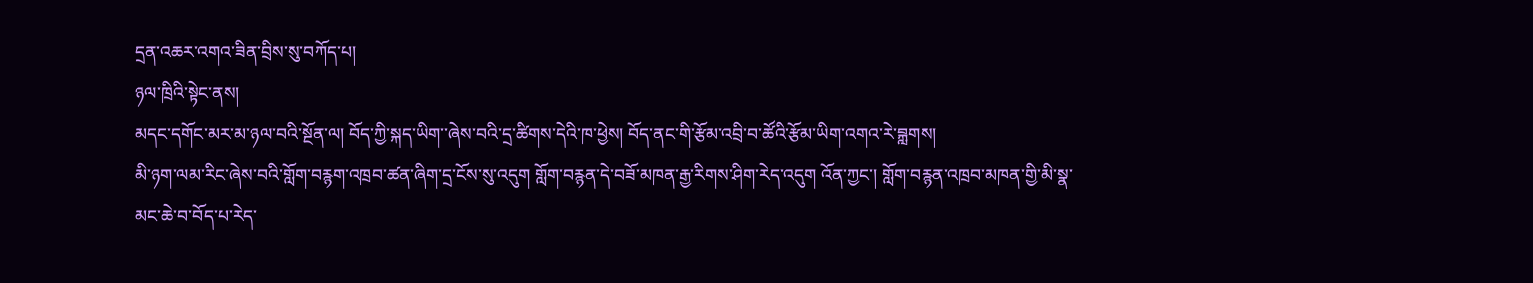དྲན་འཆར་འགའ་ཟིན་བྲིས་སུ་བཀོད་པ།
ཉལ་ཁྲིའི་སྟེང་ནས།
མདང་དགོང་མར་མ་ཉལ་བའི་སྔོན་ལ། བོད་ཀྱི་སྐད་ཡིག་་ཞེས་བའི་དྲ་ཚིགས་དེའི་ཁ་ཕྱེས། བོད་ནང་གི་རྩོམ་འབྲི་བ་ཚོའི་རྩོམ་ཡིག་འགའ་རེ་བྐླགས།
མི་ཉག་ལམ་རིང་ཞེས་བའི་གློག་བརྙག་འཁྲབ་ཚན་ཞིག་དྲ་ངོས་སུ་འདུག གློག་བརྙན་དེ་བཟོ་མཁན་རྒྱ་རིགས་ཤིག་རེད་འདུག འོན་ཀྱང་། གློག་བརྙན་འཁྲབ་མཁན་གྱི་མི་སྣ་མང་ཆེ་བ་བོད་པ་རེད་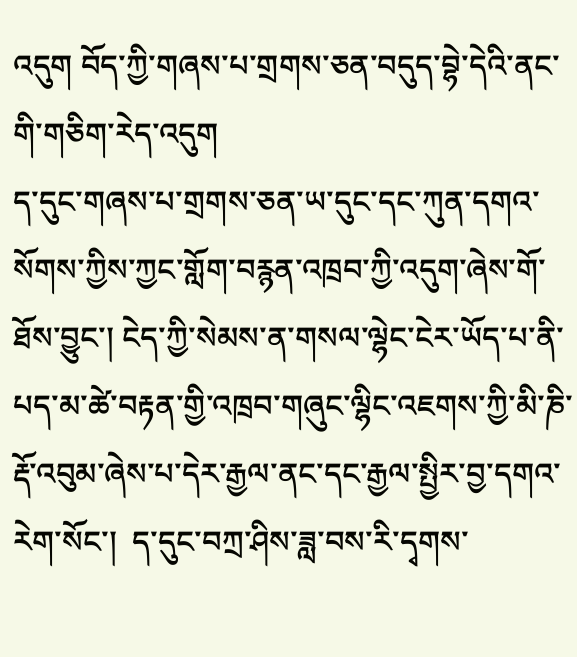འདུག བོད་ཀྱི་གཞས་པ་གྲགས་ཅན་བདུད་བྷེ་དེའི་ནང་གི་གཅིག་རེད་འདུག
ད་དུང་གཞས་པ་གྲགས་ཅན་ཡ་དུང་དང་ཀུན་དགའ་སོགས་ཀྱིས་ཀྱང་གློག་བརྙན་འཁྲབ་ཀྱི་འདུག་ཞེས་གོ་ཐོས་བྱུང་། ངེད་ཀྱི་སེམས་ན་གསལ་ལྷེང་ངེར་ཡོད་པ་ནི་པད་མ་ཚེ་བརྟན་གྱི་འཁྲབ་གཞུང་ལྷིང་འཇགས་ཀྱི་མི་ཎི་རྡོ་འབུམ་ཞེས་པ་དེར་རྒྱལ་ནང་དང་རྒྱལ་སྤྱིར་བྱ་དགའ་རེག་སོང་།  ད་དུང་བཀྲ་ཤིས་ཟླ་བས་རི་དྭགས་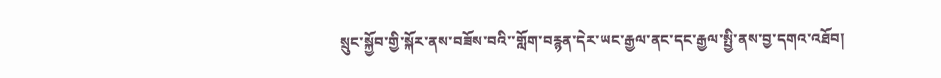སྲུང་སྐྱོབ་གྱི་སྐོར་ནས་བཟོས་བའི་་གློག་བརྙན་དེར་ཡང་རྒྱལ་ནང་དང་རྒྱལ་སྤྱི་ནས་བྱ་དགའ་འཐོབ།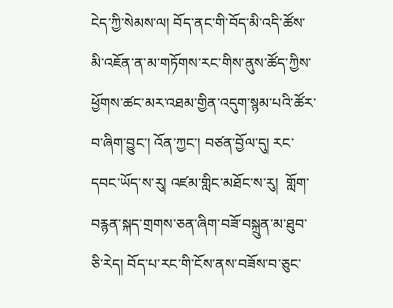ངེད་ཀྱི་སེམས་ལ། བོད་ནང་གི་བོད་མི་འདི་ཚོས་མི་འཇོན་ན་མ་གཏོགས་རང་གིས་ནུས་ཚོད་ཀྱིས་ཕྱོགས་ཚང་མར་འཐམ་གྱིན་འདུག་སྙམ་པའི་ཚོར་བ་ཞིག་བྱུང་། འོན་ཀྱང་། བཙན་བྱོལ་དུ། རང་དབང་ཡོད་ས་རུ། འཛམ་གླིང་མཐོང་ས་རུ།  གློག་བརྙན་སྐད་གྲགས་ཅན་ཞིག་བཟོ་བསྐྲུན་མ་ཐུབ་ཅི་རེད། བོད་པ་རང་གི་ངོས་ནས་བཟོས་བ་ཅུང་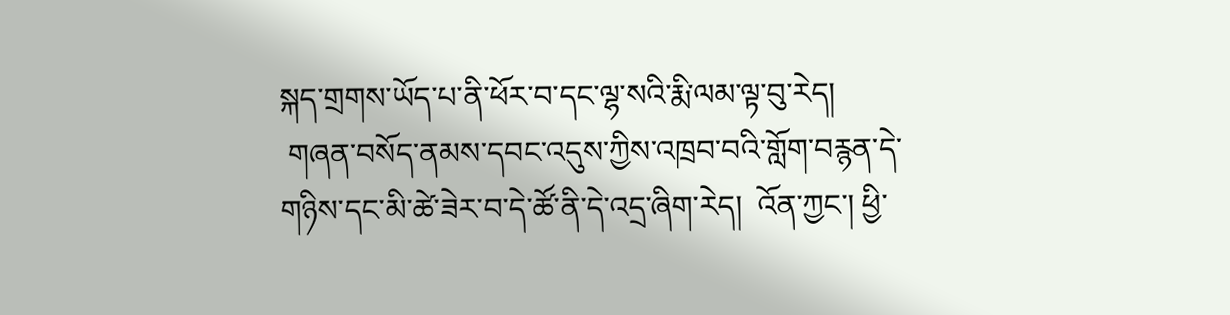སྐད་གྲགས་ཡོད་པ་ནི་ཕོར་བ་དང་ལྷ་སའི་རྨི་ལམ་ལྟ་བུ་རེད།
 གཞན་བསོད་ནམས་དབང་འདུས་ཀྱིས་འཁྲབ་བའི་གློག་བརྙན་དེ་གཉིས་དང་མི་ཚེ་ཟེར་བ་དེ་ཚོ་ནི་དེ་འདྲ་ཞིག་རེད།  འོན་ཀྱང་། ཕྱི་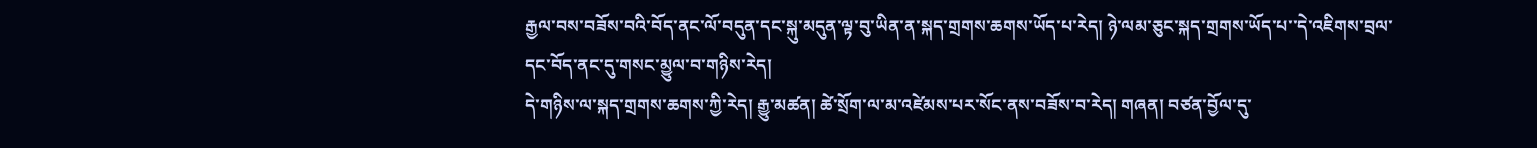རྒྱལ་བས་བཟོས་བའི་བོད་ནང་ལོ་བདུན་དང་སྐུ་མདུན་ལྟ་བུ་ཡིན་ན་སྐད་གྲགས་ཆགས་ཡོད་པ་རེད། ཉེ་ལམ་ཅུང་སྐད་གྲགས་ཡོད་པ་་དེ་འཇིགས་བྲལ་དང་བོད་ནང་དུ་གསང་མྱུལ་བ་གཉིས་རེད།
དེ་གཉིས་ལ་སྐད་གྲགས་ཆགས་ཀྱི་རེད། རྒྱུ་མཚན། ཚེ་སྲོག་ལ་མ་འཛེམས་པར་སོང་ནས་བཟོས་བ་རེད། གཞན། བཙན་བྱོལ་དུ་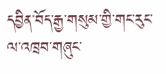དབྱིན་བོད་རྒྱ་གསུམ་གྱི་གང་རུང་ལ་འཁྲབ་གཞུང་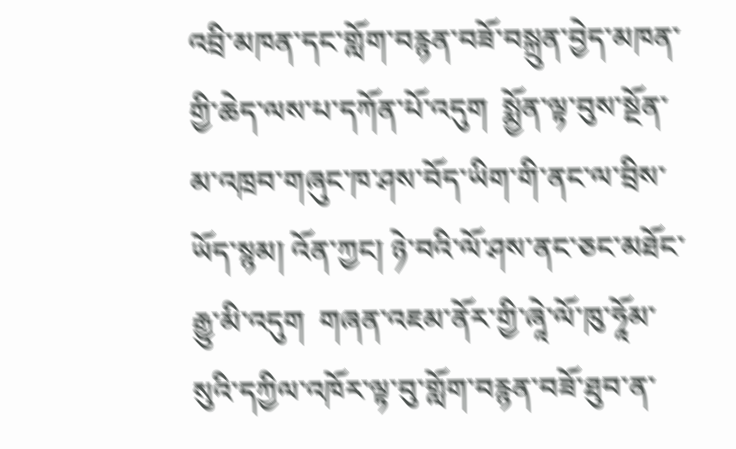འབྲི་མཁན་དང་གློག་བརྙན་བཟོ་བསྐྲུན་བྱེད་མཁན་གྱི་ཆེད་ལས་པ་དཀོན་པོ་འདུག  སྨྱོན་ལྟ་བུས་སྔོན་མ་འཁྲབ་གཞུང་ཁ་ཤས་བོད་ཡིག་གི་ནང་ལ་བྲིས་ཡོད་སྙམ། འོན་ཀྱང། ཉེ་བའི་ལོ་ཤས་ནང་ཅང་མཐོང་རྒྱུ་མི་འདུག  གཞན་འཇམ་ནོར་གྱི་ཞཱེ་ལོ་ཁུ་ཧཱོམ་སུའི་དཀྱིལ་འཁོར་ལྟ་བུ་གློག་བརྙན་བཟོ་ཐུབ་ན་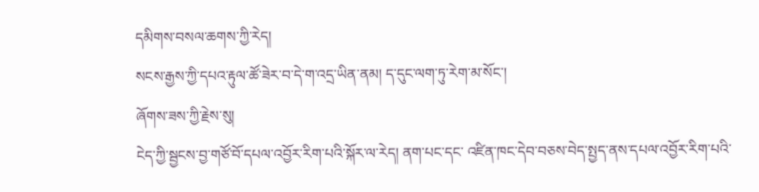དམིགས་བསལ་ཆགས་ཀྱི་རེད།
སངས་རྒྱས་ཀྱི་དཔའ་རྟུལ་ཚོ་ཟེར་བ་དེ་ག་འདྲ་ཡིན་ནམ། ད་དུང་ལག་ཏུ་རེག་མ་སོང་།
ཞོགས་ཟས་ཀྱི་རྗེས་སུ།
ངེད་ཀྱི་སྦྱངས་བྱ་གཙོ་བོ་དཔལ་འབྱོར་རིག་པའི་སྐོར་ལ་རེད། ནག་པང་དང་ འཛིན་ཁང་དེབ་བཅས་བེད་སྤྱད་ནས་དཔལ་འབྱོར་རིག་པའི་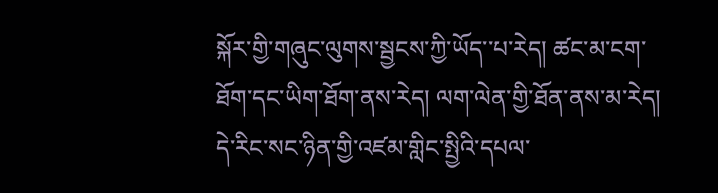སྐོར་གྱི་གཞུང་ལུགས་སྦྱངས་ཀྱི་ཡོད་་པ་རེད། ཚང་མ་ངག་ཐོག་དང་ཡིག་ཐོག་ནས་རེད། ལག་ལེན་གྱི་ཐོན་ནས་མ་རེད།
དེ་རིང་སང་ཉིན་གྱི་འཛམ་གླིང་སྤྱིའི་དཔལ་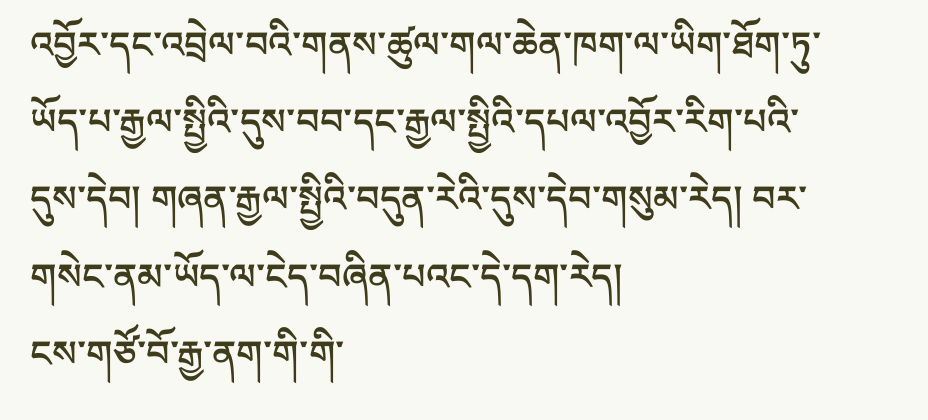འབྱོར་དང་འབྲེལ་བའི་གནས་ཚུལ་གལ་ཆེན་ཁག་ལ་ཡིག་ཐོག་ཏུ་ཡོད་པ་རྒྱལ་སྤྱིའི་དུས་བབ་དང་རྒྱལ་སྤྱིའི་དཔལ་འབྱོར་རིག་པའི་དུས་དེབ། གཞན་རྒྱལ་སྤྱིའི་བདུན་རེའི་དུས་དེབ་གསུམ་རེད། བར་གསེང་ནམ་ཡོད་ལ་ངེད་བཞིན་པའང་དེ་དག་རེད།
ངས་གཙོ་བོ་རྒྱ་ནག་གི་གི་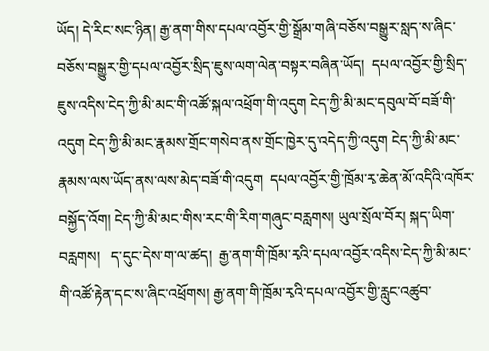ཡོད། དེ་རིང་སང་ཉིན། རྒྱ་ནག་གིས་དཔལ་འབྱོར་གྱི་སྒྲོམ་གཞི་བཅོས་བསྒྱུར་སླད་ས་ཞིང་བཅོས་བསྒྱུར་གྱི་དཔལ་འབྱོར་སྲིད་ཇུས་ལག་ལེན་བསྟར་བཞིན་ཡོད།  དཔལ་འབྱོར་གྱི་སྲིད་ཇུས་འདིས་ངེད་ཀྱི་མི་མང་གི་འཚོ་སྐལ་འཕྲོག་གི་འདུག ངེད་ཀྱི་མི་མང་དབུལ་བོ་བཟོ་གི་འདུག ངེད་ཀྱི་མི་མང་རྣམས་གྲོང་གསེབ་ནས་གྲོང་ཁྱེར་དུ་འདེད་ཀྱི་འདུག ངེད་ཀྱི་མི་མང་རྣམས་ལས་ཡོད་ནས་ལས་མེད་བཟོ་གི་འདུག  དཔལ་འབྱོར་གྱི་ཁྲོམ་རྭ་ཆེན་མོ་འདིའི་འཁོར་བསྐྱོད་འོག། ངེད་ཀྱི་མི་མང་གིས་རང་གི་རིག་གཞུང་བརླགས། ཡུལ་སྲོལ་བོར། སྐད་ཡིག་བརླགས།   ད་དུང་དེས་ག་ལ་ཚད།  རྒྱ་ནག་གི་ཁྲོམ་རྭའི་དཔལ་འབྱོར་འདིས་ངེད་ཀྱི་མི་མང་གི་འཚོ་རྟེན་དང་ས་ཞིང་འཕྲོགས། རྒྱ་ནག་གི་ཁྲོམ་རྭའི་དཔལ་འབྱོར་གྱི་རླུང་འཚུབ་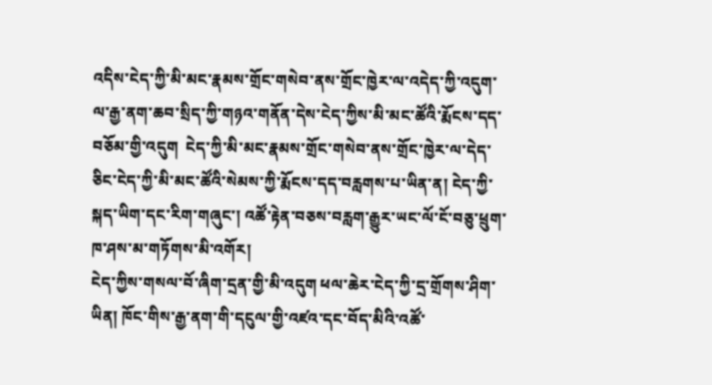འདིས་ངེད་ཀྱི་མི་མང་རྣམས་གྲོང་གསེབ་ནས་གྲོང་ཁྱེར་ལ་འདེད་ཀྱི་འདུག་ལ་རྒྱ་ནག་ཆབ་སྲིད་ཀྱི་གཉའ་གནོན་དེས་ངེད་ཀྱིས་མི་མང་ཚོའི་རྨོངས་དད་བཅོམ་གྱི་འདུག  ངེད་ཀྱི་མི་མང་རྣམས་གྲོང་གསེབ་ནས་གྲོང་ཁྱེར་ལ་དེད་ཅིང་ངེད་ཀྱི་མི་མང་ཚོའི་སེམས་ཀྱི་རྨོངས་དད་བརླགས་པ་ཡིན་ན། ངེད་ཀྱི་སྐད་ཡིག་དང་རིག་གཞུང་། འཚོ་རྟེན་བཅས་བརླག་རྒྱུར་ཡང་ལོ་ངོ་བཅུ་ཕྲུག་ཁ་ཤས་མ་གཏོགས་མི་འགོར།
ངེད་ཀྱིས་གསལ་བོ་ཞིག་དྲན་གྱི་མི་འདུག ཕལ་ཆེར་ངེད་ཀྱི་དྲ་གྲོགས་ཤིག་ཡིན། ཁོང་གིས་རྒྱ་ནག་གི་དངུལ་གྱི་འཛའ་དང་བོད་མིའི་འཚོ་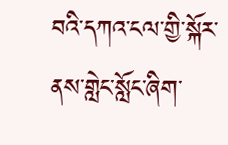བའི་དཀའ་ངལ་གྱི་སྐོར་ནས་གླེང་སློང་ཞིག་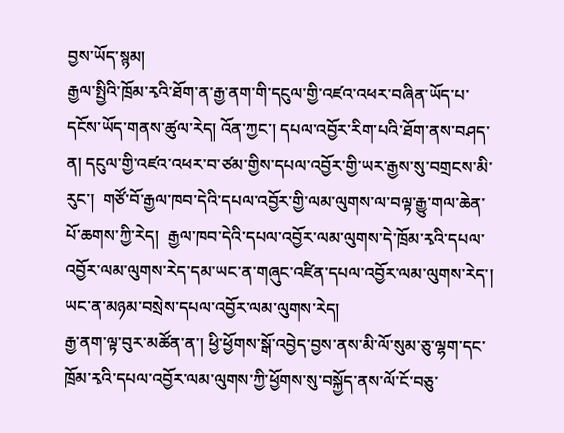བྱས་ཡོད་སྙམ།
རྒྱལ་སྤྱིའི་ཁྲོམ་རྭའི་ཐོག་ན་རྒྱ་ནག་གི་དངུལ་གྱི་འཛའ་འཕར་བཞིན་ཡོད་པ་དངོས་ཡོད་གནས་ཚུལ་རེད། འོན་ཀྱང་། དཔལ་འབྱོར་རིག་པའི་ཐོག་ནས་བཤད་ན། དངུལ་གྱི་འཛའ་འཕར་བ་ཙམ་གྱིས་དཔལ་འབྱོར་གྱི་ཡར་རྒྱས་སུ་བགྲངས་མི་རུང་།  གཙོ་བོ་རྒྱལ་ཁབ་དེའི་དཔལ་འབྱོར་གྱི་ལམ་ལུགས་ལ་བལྟ་རྒྱུ་གལ་ཆེན་པོ་ཆགས་ཀྱི་རེད།  རྒྱལ་ཁབ་དེའི་དཔལ་འབྱོར་ལམ་ལུགས་དེ་ཁྲོམ་རྭའི་དཔལ་འབྱོར་ལམ་ལུགས་རེད་དམ་ཡང་ན་གཞུང་འཛིན་དཔལ་འབྱོར་ལམ་ལུགས་རེད་།  ཡང་ན་མཉམ་བསྲེས་དཔལ་འབྱོར་ལམ་ལུགས་རེད།
རྒྱ་ནག་ལྟ་བུར་མཚོན་ན་། ཕྱི་ཕྱོགས་སྒོ་འབྱེད་བྱས་ནས་མི་ལོ་སུམ་ཅུ་ལྷག་དང་ཁྲོམ་རྭའི་དཔལ་འབྱོར་ལམ་ལུགས་ཀྱི་ཕྱོགས་སུ་བསྐྱོད་ནས་ལོ་ངོ་བཅུ་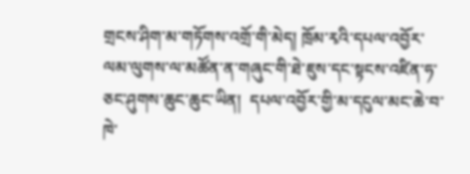གྲངས་ཤིག་མ་གཏོགས་འགྲོ་གི་མེད། ཁྲོམ་རྭའི་དཔལ་འབྱོར་ལམ་ལུགས་ལ་མཚོན་ན་གཞུང་གི་ཐེ་ཇུས་དང་སྟངས་འཛིན་ཧ་ཅང་ཤུགས་ཆུང་ཆུང་ཡིན།  དཔལ་འབྱོར་གྱི་མ་དངུལ་མང་ཆེ་བ་ཁེ་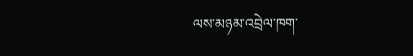ལས་མཉམ་འབྲེལ་ཁག་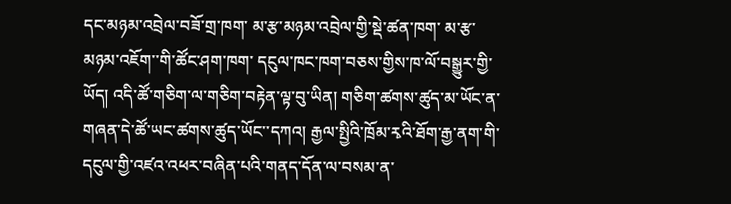དང་མཉམ་འབྲེལ་བཟོ་གྲ་ཁག་ མ་རྩ་མཉམ་འབྲེལ་གྱི་སྡེ་ཚན་ཁག་ མ་རྩ་མཉམ་འཇོག་་གི་ཚོང་ཤག་ཁག་ དངུལ་ཁང་ཁག་བཅས་གྱིས་ཁ་ལོ་བསྒྱུར་གྱི་ཡོད། འདི་ཚོ་གཅིག་ལ་གཅིག་བརྟེན་ལྟ་བུ་ཡིན། གཅིག་ཚགས་ཚུད་མ་ཡོང་ན་གཞན་དེ་ཚོ་ཡང་ཚགས་ཚུད་ཡོང་་དཀའ། རྒྱལ་སྤྱིའི་ཁྲོམ་རྭའི་ཐོག་རྒྱ་ནག་གི་དངུལ་གྱི་འཛའ་འཕར་བཞིན་པའི་གནད་དོན་ལ་བསམ་ན་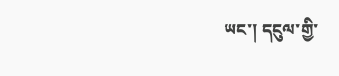ཡང་། དངུལ་གྱི་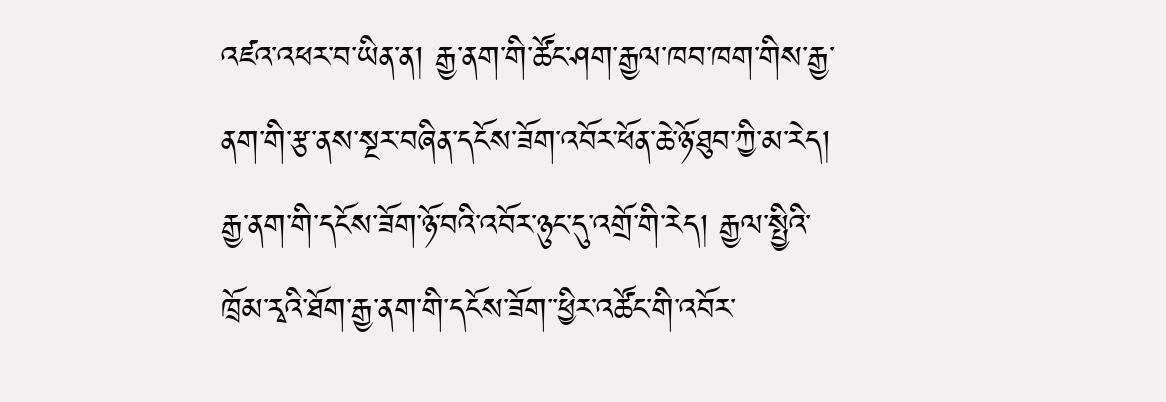འཛའ་འཕར་བ་ཡིན་ན། རྒྱ་ནག་གི་ཚོང་ཤག་རྒྱལ་ཁབ་ཁག་གིས་རྒྱ་ནག་གི་རྩ་ནས་སྔར་བཞིན་དངོས་ཟོག་འབོར་ཕོན་ཆེ་ཉོ་ཐུབ་ཀྱི་མ་རེད། རྒྱ་ནག་གི་དངོས་ཟོག་ཉོ་བའི་འབོར་ཉུང་དུ་འགྲོ་གི་རེད། རྒྱལ་སྤྱིའི་ཁྲོམ་རྭའི་ཐོག་རྒྱ་ནག་གི་དངོས་ཟོག་་ཕྱིར་འཚོང་གི་འབོར་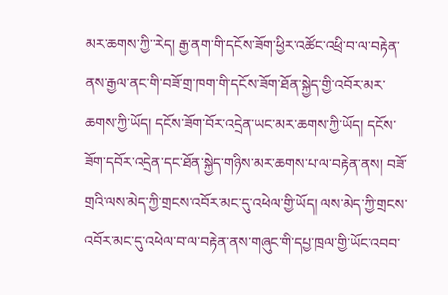མར་ཆགས་ཀྱི་་རེད། རྒྱ་ནག་གི་དངོས་ཟོག་ཕྱིར་འཚོང་འཕྲི་བ་ལ་བརྟེན་ནས་རྒྱལ་ནང་གི་བཟོ་གྲ་ཁག་གི་དངོས་ཟོག་ཐོན་སྐྱེད་གྱི་འབོར་མར་ཆགས་ཀྱི་ཡོད། དངོས་ཟོག་བོར་འདྲེན་ཡང་མར་ཆགས་ཀྱི་ཡོད། དངོས་ཟོག་དབོར་འདྲེན་དང་ཐོན་སྐྱེད་གཉིས་མར་ཆགས་པ་ལ་བརྟེན་ནས། བཟོ་གྲའི་ལས་མེད་ཀྱི་གྲངས་འབོར་མང་དུ་འཕེལ་གྱི་ཡོད། ལས་མེད་ཀྱི་གྲངས་འབོར་མང་དུ་འཕེལ་བ་ལ་བརྟེན་ནས་གཞུང་གི་དཔྱ་ཁྲལ་གྱི་ཡོང་འབབ་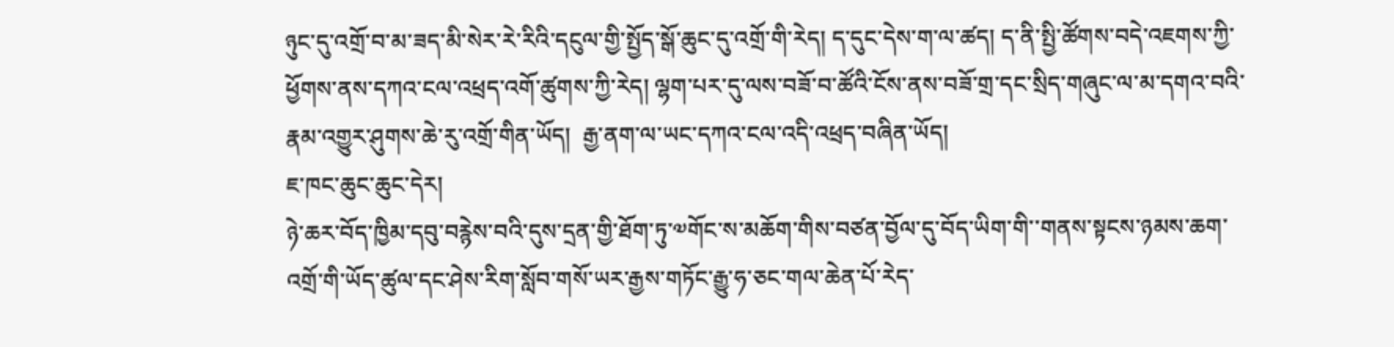ཉུང་དུ་འགྲོ་བ་མ་ཟད་མི་སེར་རེ་རིའི་དངུལ་གྱི་སྤྱོད་སྒོ་ཆུང་དུ་འགྲོ་གི་རེད། ད་དུང་དེས་ག་ལ་ཚད། ད་ནི་སྤྱི་ཚོགས་བདེ་འཇགས་ཀྱི་ཕྱོགས་ནས་དཀའ་ངལ་འཕྲད་འགོ་ཚུགས་ཀྱི་རེད། ལྷག་པར་དུ་ལས་བཟོ་བ་ཚོའི་ངོས་ནས་བཟོ་གྲ་དང་སྲིད་གཞུང་ལ་མ་དགའ་བའི་རྣམ་འགྱུར་ཤུགས་ཆེ་རུ་འགྲོ་གིན་ཡོད།  རྒྱ་ནག་ལ་ཡང་དཀའ་ངལ་འདི་འཕྲད་བཞིན་ཡོད།
ཇ་ཁང་ཆུང་ཆུང་དེར།
ཉེ་ཆར་བོད་ཁྱིམ་དབུ་བརྙེས་བའི་དུས་དྲན་གྱི་ཐོག་ཏུ་༧གོང་ས་མཆོག་གིས་བཙན་བྱོལ་དུ་བོད་ཡིག་གི་་གནས་སྟངས་ཉམས་ཆག་འགྲོ་གི་ཡོད་ཚུལ་དང་ཤེས་རིག་སློབ་གསོ་ཡར་རྒྱས་གཏོང་རྒྱུ་ཧ་ཅང་གལ་ཆེན་པོ་རེད་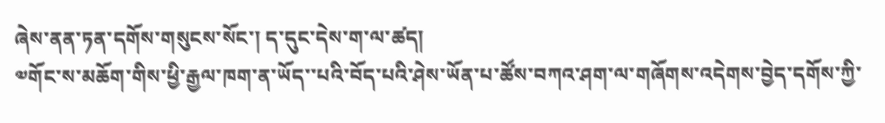ཞེས་ནན་ཏན་དགོས་གསུངས་སོང་། ད་དུང་དེས་ག་ལ་ཚད།
༧གོང་ས་མཆོག་གིས་ཕྱི་རྒྱལ་ཁག་ན་ཡོད་་པའི་བོད་པའི་ཤེས་ཡོན་པ་ཚོས་བཀའ་ཤག་ལ་གཞོགས་འདེགས་བྱེད་དགོས་ཀྱི་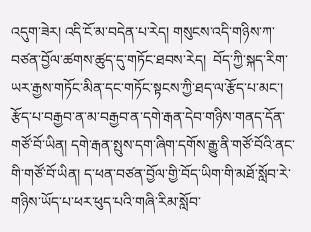འདུག་ཟེར། འདི་ངོ་མ་བདེན་པ་རེད། གསུངས་འདི་གཉིས་ཀ་བཙན་བྱོལ་ཚགས་ཚུད་དུ་གཏོང་ཐབས་རེད།  བོད་ཀྱི་སྐད་རིག་ཡར་རྒྱས་གཏོང་མིན་དང་གཏོང་སྟངས་ཀྱི་ཐད་ལ་རྩོད་པ་མང་། རྩོད་པ་བརྒྱབ་ན་མ་བརྒྱབ་ན་དགེ་རྒན་དེབ་གཉིས་གནད་དོན་གཙོ་བོ་ཡིན། དགེ་རྒན་སྤུས་དག་ཞིག་དགོས་རྒྱུ་ནི་གཙོ་བོའི་ནང་གི་གཙོ་བོ་ཡིན། ད་ཕན་བཙན་བྱོལ་གྱི་བོད་ཡིག་གི་མཐོ་སློབ་རེ་གཉིས་ཡོད་པ་ཕར་ཕུད་པའི་གཞི་རིམ་སློབ་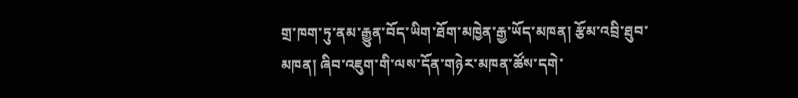གྲ་ཁག་ཏུ་ནམ་རྒྱུན་བོད་ཡིག་ཐོག་མཁྱེན་རྒྱ་ཡོད་མཁན། རྩོམ་འབྲི་ཐུབ་མཁན། ཞིབ་འཇུག་གི་ལས་དོན་གཉེར་མཁན་ཚོས་དགེ་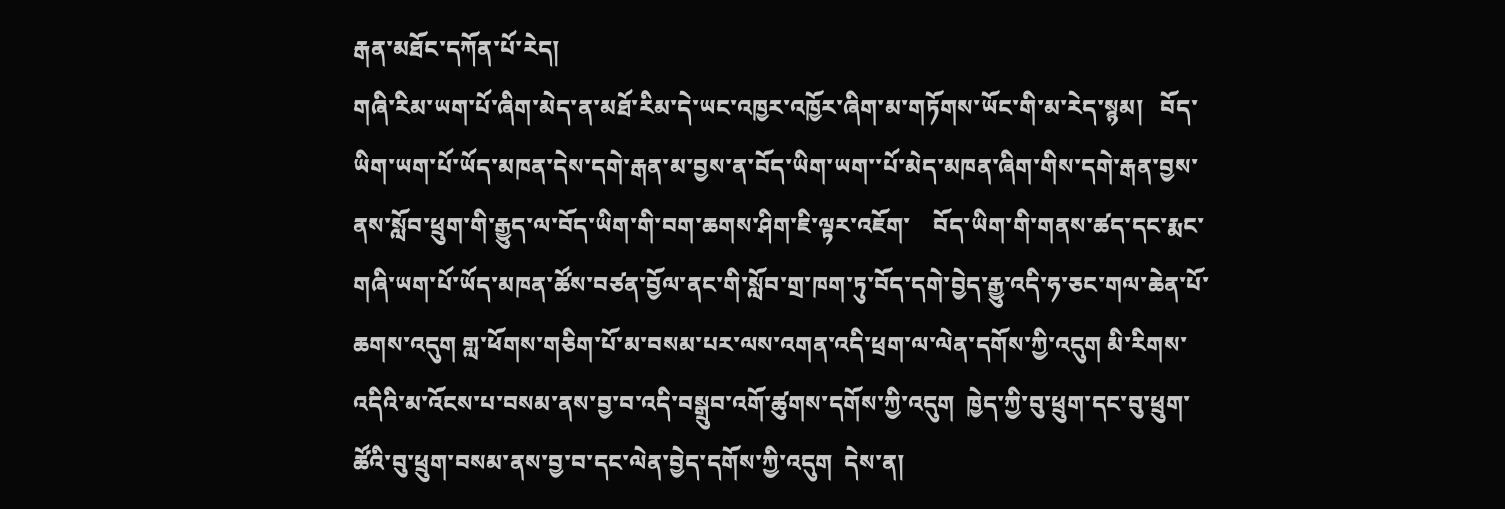རྒན་མཐོང་དཀོན་པོ་རེད།
གཞི་རིམ་ཡག་པོ་ཞིག་མེད་ན་མཐོ་རིམ་དེ་ཡང་འཁྱར་འཁྱོར་ཞིག་མ་གཏོགས་ཡོང་གི་མ་རེད་སྙམ།   བོད་ཡིག་ཡག་པོ་ཡོད་མཁན་དེས་དགེ་རྒན་མ་བྱས་ན་བོད་ཡིག་ཡག་་པོ་མེད་མཁན་ཞིག་གིས་དགེ་རྒན་བྱས་ནས་སློབ་ཕྲུག་གི་རྒྱུད་ལ་བོད་ཡིག་གི་བག་ཆགས་ཤིག་ཇི་ལྟར་འཇོག་    བོད་ཡིག་གི་གནས་ཚད་དང་རྨང་གཞི་ཡག་པོ་ཡོད་མཁན་ཚོས་བཙན་བྱོལ་ནང་གི་སློབ་གྲ་ཁག་ཏུ་བོད་དགེ་བྱེད་རྒྱུ་འདི་ཧ་ཅང་གལ་ཆེན་པོ་ཆགས་འདུག གླ་ཕོགས་གཅིག་པོ་མ་བསམ་པར་ལས་འགན་འདི་ཕྲག་ལ་ལེན་དགོས་ཀྱི་འདུག མི་རིགས་འདིའི་མ་འོངས་པ་བསམ་ནས་བྱ་བ་འདི་བསྒྲུབ་འགོ་ཚུགས་དགོས་ཀྱི་འདུག  ཁྱེད་ཀྱི་བུ་ཕྲུག་དང་བུ་ཕྲུག་ཚོའི་བུ་ཕྲུག་བསམ་ནས་བྱ་བ་དང་ལེན་བྱེད་དགོས་ཀྱི་འདུག  དེས་ན།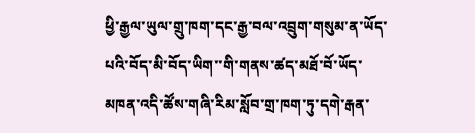ཕྱི་རྒྱལ་ཡུལ་གྲུ་ཁག་དང་རྒྱ་བལ་འབྲུག་གསུམ་ན་ཡོད་པའི་བོད་མི་བོད་ཡིག་་གི་གནས་ཚད་མཐོ་བོ་ཡོད་མཁན་འདི་ཚོས་གཞི་རིམ་སློབ་གྲ་ཁག་ཏུ་དགེ་རྒན་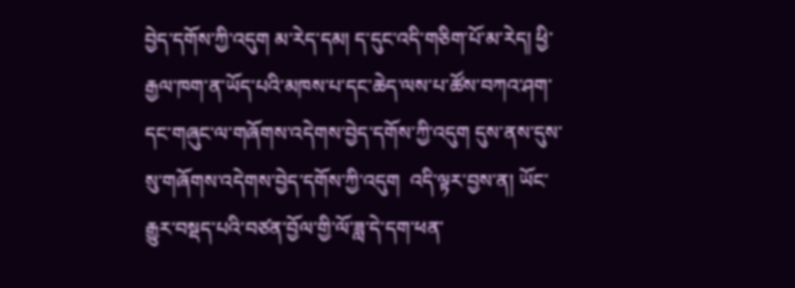བྱེད་དགོས་ཀྱི་འདུག མ་རེད་དམ། ད་དུང་འདི་གཅིག་པོ་མ་རེད། ཕྱི་རྒྱལ་ཁག་ན་ཡོད་པའི་མཁས་པ་དང་ཆེད་ལས་པ་ཚོས་བཀའ་ཤག་དང་གཞུང་ལ་གཞོགས་འདེགས་བྱེད་དགོས་ཀྱི་འདུག དུས་ནས་དུས་སུ་གཞོགས་འདེགས་བྱེད་དགོས་ཀྱི་འདུག  འདི་ལྟར་བྱས་ན། ཡོང་རྒྱུར་བསྡད་པའི་བཙན་བྱོལ་གྱི་ལོ་ཟླ་དེ་དག་ཕན་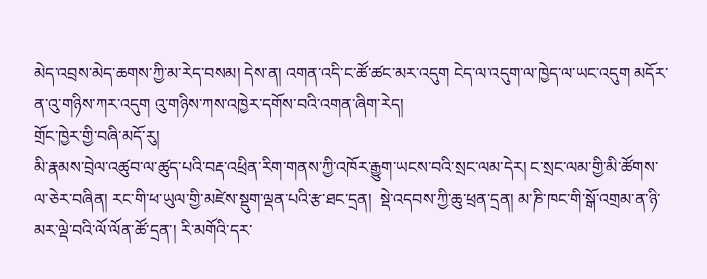མེད་འབྲས་མེད་ཆགས་ཀྱི་མ་རེད་བསམ། དེས་ན། འགན་འདི་ང་ཚོ་ཚང་མར་འདུག ངེད་ལ་འདུག་ལ་ཁྱེད་ལ་ཡང་འདུག མདོར་ན་འུ་གཉིས་ཀར་འདུག འུ་གཉིས་ཀས་འཁྱེར་དགོས་བའི་འགན་ཞིག་རེད།
གྲོང་ཁྱེར་གྱི་བཞི་མདོ་རུ།
མི་རྣམས་བྲེལ་འཚུབ་ལ་ཚུད་པའི་བརྡ་འཕྲིན་རིག་གནས་ཀྱི་འཁོར་རྒྱུག་ཡངས་བའི་སྲང་ལམ་དེར། ང་སྲང་ལམ་གྱི་མི་ཚོགས་ལ་ཅེར་བཞིན། རང་གི་ཕ་ཡུལ་གྱི་མཛེས་སྡུག་ལྡན་པའི་རྩ་ཐང་དྲན།  སྡེ་འདབས་ཀྱི་ཆུ་ཕྲན་དྲན། མ་ཎི་ཁང་གི་སྒོ་འགྲམ་ན་ཉི་མར་ལྡེ་བའི་ལོ་ལོན་ཚོ་དྲན་། རི་མགོའི་དར་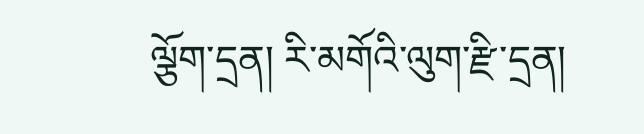ལྕོག་དྲན། རི་མགོའི་ལུག་རྫི་དྲན།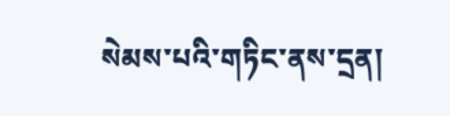སེམས་པའི་གཏིང་ནས་དྲན།